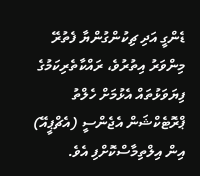ޑެންގީ އަދި ޗިކުންގުންޔާ ފެތުރޭ މިންވަރު އިތުރުވެ، ރައްކާތެރިކަމުގެ ފިޔަވަޅުތައް އެޅުމަށް ހެލްތު ޕްރޮޓެކްޝަން އެޖެންސީ (އެޗްޕީއޭ) އިން އިލްތިމާސްކޮށްފި އެވެ.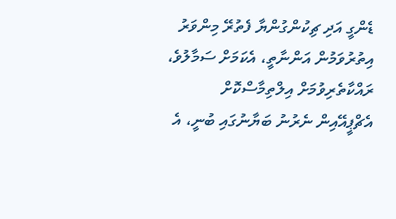ޑެންގީ އަދި ޗިކުންގުންޔާ ފެތުރޭ މިންވަރު އިތުރުވަމުން އަންނާތީ، އެކަމަށް ސަމާލުވެ، ރައްކާތެރިވުމަށް އިލްތިމާސްކޮށް އެޗްޕީއޭއިން ނެރުނު ބަޔާނުގައި ބުނީ، އެ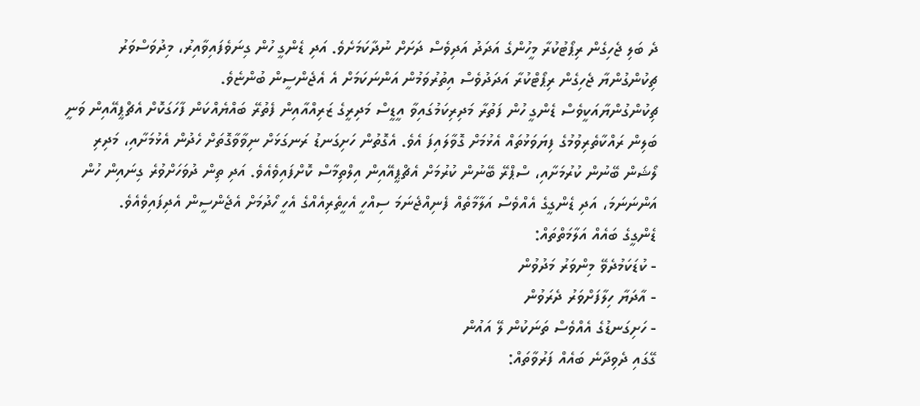ދެ ބަލި ޖެހިގެން ރިޕޯޓުކުރާ މީހުންގެ އަދަދު އަދިވެސް ދަށަށް ނުދާކަމަށެވެ. އަދި ޑެންގީ ހުން ގިނަވެފައިވާއިރު، މިދުވަސްވަރު ޗިކުންގުންޔާ ޖެހިގެން ރިޕޯޓްކުރާ އަދަދުވެސް އިތުރުވަމުން އަންނަކަމަށް އެ އެޖެންސީން ބުންޏެވެ.
ޗިކުންގުންޔާއަކީވެސް ޑެންގީ ހުން ފަތުރާ މަދިރިކަމުގައިވާ އީޑީސް މަދިރީގެ ޒަރިއްއާއިން ފެތުރޭ ބައްޔެއްކަން ފާހަގަކޮށް އެޗްޕީއޭއިން ވަނީ ބަލިން ރައްކާތެރިވުމުގެ ފިޔަވަޅުތައް އެޅުމަށް ގޮވާލައިފަ އެވެ. އެގޮތުން ހަށިގަނޑު ރަނގަޅަށް ނިވާވާގޮތަށް ހެދުން އެޅުމަށާއި، މަދިރި ލޯޝަން ބޭނުން ކުރުމަށާއި، ސްޕްރޭ ބޭނުން ކުރުމަށް އެޗްޕީއޭއިން އިލްތިމާސް ކޮށްފައިވެއެވެ. އަދި ތިން ދުވަހަށްވުރެ ގިނައިން ހުން އަންނަނަމަ، އަދި ޑެންގީގެ އެއްވެސް އަލާމާތެއް ފެނިއްޖެނަމަ ސިއްހީ އެހީތެރިއެއްގެ އެހީ ހޯދުމަށް އެޖެންސީން އެދިފައިވެއެވެ.
ޑެންގީގެ ބައެއް އަލާމަތްތައް:
- ކުޑަކަމުދެވޭ މިންވަރު މަދުވުން
- އާދަޔާ ހިލާފަށްވަރު ދެރަވުން
- ހަށިގަނޑުގެ އެއްވެސް ތަނަކުން ލޭ އައުން
ގޭގައި ދެވިދާނެ ބައެއް ފަރުވާތައް: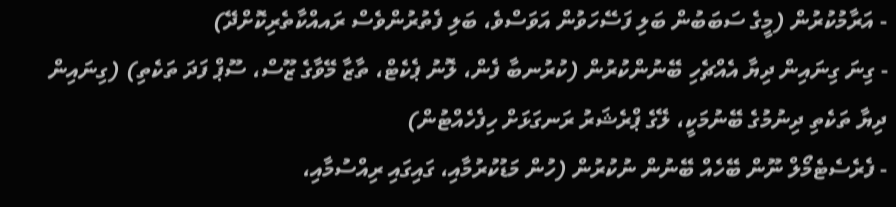- އަރާމުކުރުން (މީގެ ސަބަބުން ބަލި ފަސޭހަވުން އަވަސްވެ، ބަލި ފެތުރުންވެސް ރައއްކާތެރިކޮށްދޭ)
- ގިނަ ގިނައިން ދިޔާ އެއްޗެހި ބޭނުންކުރުން (ކުރުނބާ ފެން، ލޮނު ޕެކެޓް، ތާޒާ މޭވާގެ ޒޫސް، ސޫޕް ފަދަ ތަކެތި) (ގިނައިން ދިޔާ ތަކެތި ދިނުމުގެ ބޭނުމަކީ، ލޭގެ ޕްރެޝަރު ރަނގަޅަށް ހިފެހެއްޓުން)
- ފެރެސެޓެމޯލް ނޫން ބޭހެއް ބޭނުން ނުކުރުން (ހުން މަޑުކުރުމާއި، ގައިގައި ރިއްސުމާއި،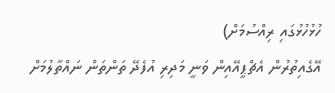ހުޅުހުޅުގައި ރިއްސުމަށް)
އޭގެއިތުރުން އެޗްޕީއޭއިން ވަނީ މަދިރި އުފެދޭ ތަންތަން ނައްތާލުމަށް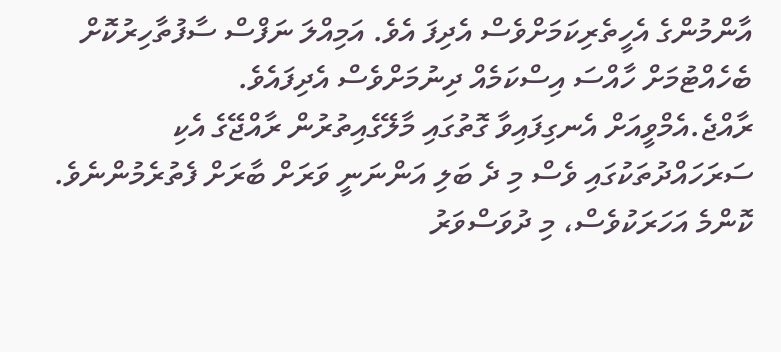އާންމުންގެ އެހީތެރިކަމަށްވެސް އެދިފަ އެވެ. އަމިއްލަ ނަފްސް ސާފުތާހިރުކޮށް ބެހެއްޓުމަށް ހާއްސަ އިސްކަމެއް ދިނުމަށްވެސް އެދިފައެވެ.
ރާއްޖެ.އެމްވީއަށް އެނގިފައިވާ ގޮތުގައި މާލޭގެއިތުރުން ރާއްޖޭގެ އެކި ސަރަހައްދުތަކުގައި ވެސް މި ދެ ބަލި އަންނަނީ ވަރަށް ބާރަށް ފެތުރެމުންނެވެ. ކޮންމެ އަހަރަކުވެސް، މި ދުވަސްވަރު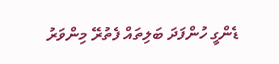ޑެންގީ ހުންފަދަ ބަލިތައް ފެތުރޭ މިންވަރު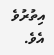އިތުރުވެ އެވެ.